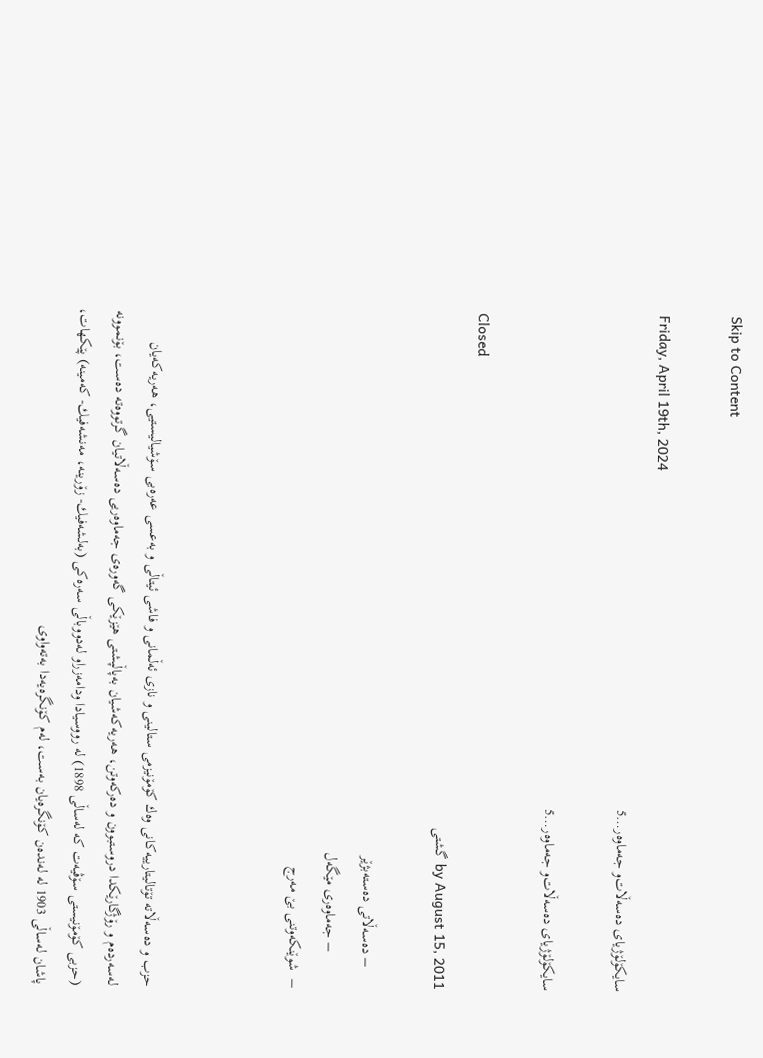Skip to Content

Friday, April 19th, 2024
سایكۆلۆژیای ده‌سه‌ڵات‌و جه‌ماوه‌ر…5

سایكۆلۆژیای ده‌سه‌ڵات‌و جه‌ماوه‌ر…5

Closed
by August 15, 2011 گشتی

      – ده‌سه‌ڵاتی ده‌سته‌بژێر
          – جه‌ماوه‌ری مێگه‌ل
–  شوێنكه‌وتنی بێ مه‌رج



حزب و ده‌سه‌ڵاته‌ تۆتالیتارییه‌كانی وه‌ك كۆمۆنیزمی ستالینی و نازی ئه‌ڵمانی و فاشی ئیتاڵی و به‌عسی عه‌ره‌بی سۆشیالیستیی، هه‌ریه‌كه‌یان له‌سه‌رده‌م و رۆژگارێكدا دروستبوون و ده‌ركه‌وتن، هه‌ریه‌كه‌شیان به‌پاڵپشتی هێزێكی گه‌وره‌ی جه‌ماوه‌ریی ده‌سه‌ڵاتیان گرتووه‌ته‌ ده‌ست، بۆنموونه‌ (حزبی كۆمۆنیستی سۆڤیه‌ت كه‌ له‌ساڵی 1898) له‌ رووسیادا ودامه‌زراو له‌دووباڵی سه‌ره‌كی (به‌لشه‌فیك- زۆرینه‌، مه‌نشه‌فیك- كه‌مینه‌) پێكهات، پاشان له‌ساڵی 1903 له‌ له‌نده‌ن كۆنگره‌یان به‌ست، له‌م كۆنگره‌یه‌دا به‌ته‌واوی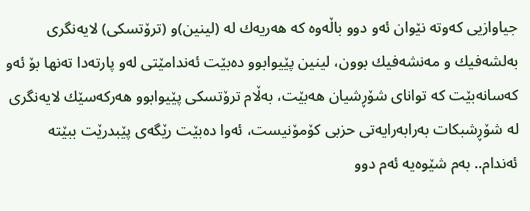جیاوازیی كه‌وته‌ نێوان ئه‌و دوو باڵه‌وه‌ كه‌ هه‌ریه‌ك له‌ (لینین)و (ترۆتسكی) لایه‌نگری به‌لشه‌فیك و مه‌نشه‌فیك بوون، لینین پێیوابوو ده‌بێت ئه‌ندامێتی له‌و پارته‌دا ته‌نها بۆ ئه‌و كه‌سانه‌بێت كه‌ توانای شۆڕشیان هه‌بێت، به‌ڵام ترۆتسكی پێیوابوو هه‌ركه‌سێك لایه‌نگری له‌ شۆڕشبكات به‌رابه‌رایه‌تی حزبی كۆمۆنیست، ئه‌وا ده‌بێت رێگه‌ی پێبدرێت ببێته‌ ئه‌ندام.. به‌م شێوه‌یه‌ ئه‌م دوو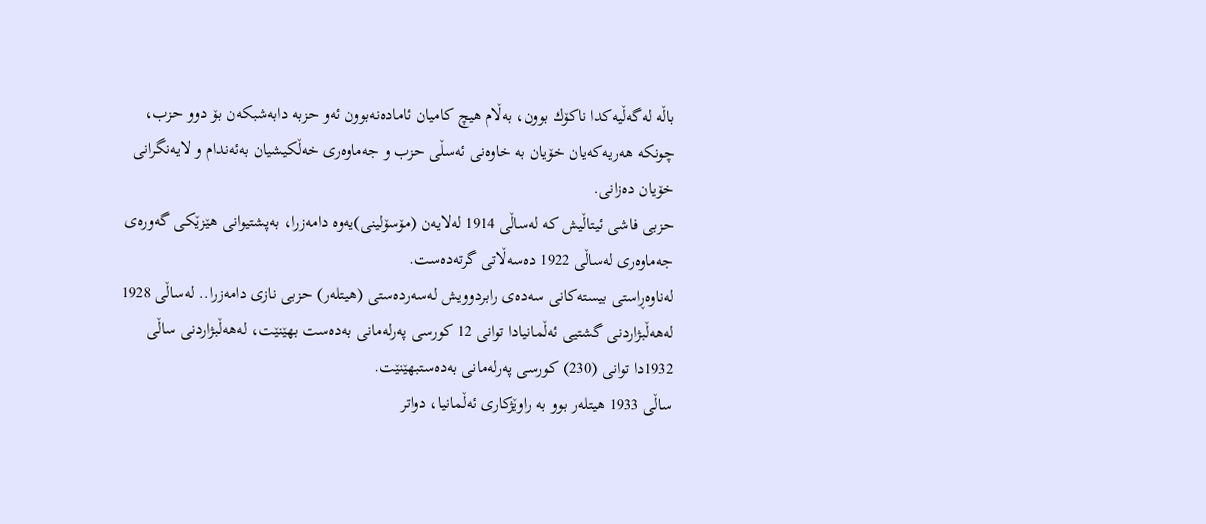باڵه‌ له‌گه‌ڵیه‌كدا ناكۆك بوون، به‌ڵام هیچ كامیان ئاماده‌نه‌بوون ئه‌و حزبه‌ دابه‌شبكه‌ن بۆ دوو حزب، چونكه‌ هه‌ریه‌كه‌یان خۆیان به‌ خاوه‌نی ئه‌سڵی حزب و جه‌ماوه‌ری خه‌ڵكیشیان به‌ئه‌ندام و لایه‌نگرانی خۆیان ده‌زانی.
حزبی فاشی ئیتاڵیش كه‌ له‌ساڵی 1914 له‌لایه‌ن (مۆسۆلینی)یه‌وه‌ دامه‌زرا، به‌پشتیوانی هێزێكی گه‌وره‌ی جه‌ماوه‌ری له‌ساڵی 1922 ده‌سه‌ڵاتی گرته‌ده‌ست.
له‌ناوه‌ڕاستی بیسته‌كانی سه‌ده‌ی رابردوویش له‌سه‌رده‌ستی (هیتله‌ر) حزبی نازی دامه‌زرا.. له‌ساڵی 1928 له‌هه‌ڵبژاردنی گشتیی ئه‌ڵمانیادا توانی 12 كورسی په‌رله‌مانی به‌ده‌ست بهێنێت، له‌هه‌ڵبژاردنی ساڵی 1932دا توانی (230) كورسی په‌رله‌مانی به‌ده‌ستبهێنێت.
ساڵی 1933 هیتله‌ر بوو به‌ راوێژكاری ئه‌ڵمانیا، دواتر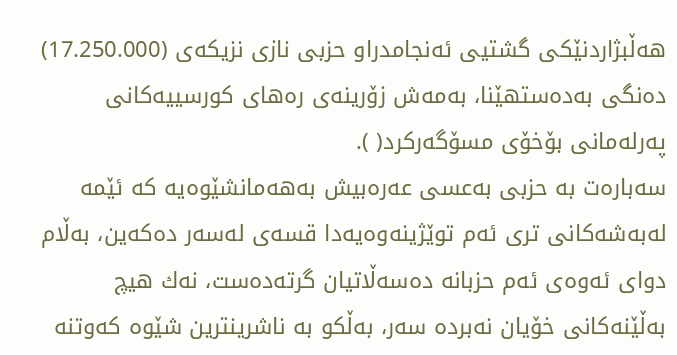هه‌ڵبژاردنێكی گشتیی ئه‌نجامدراو حزبی نازی نزیكه‌ی (17.250.000) ده‌نگی به‌ده‌ستهێنا، به‌مه‌ش زۆرینه‌ی ره‌های كورسییه‌كانی په‌رله‌مانی بۆخۆی مسۆگه‌ركرد( ).
سه‌باره‌ت به‌ حزبی به‌عسی عه‌ره‌بیش به‌هه‌مانشێوه‌یه‌ كه‌ ئێمه‌ له‌به‌شه‌كانی تری ئه‌م توێژینه‌وه‌یه‌دا قسه‌ی له‌سه‌ر ده‌كه‌ین، به‌ڵام دوای ئه‌وه‌ی ئه‌م حزبانه‌ ده‌سه‌ڵاتیان گرته‌ده‌ست، نه‌ك هیچ به‌ڵێنه‌كانی خۆیان نه‌برده‌ سه‌ر، به‌ڵكو به‌ ناشرینترین شێوه‌ كه‌وتنه‌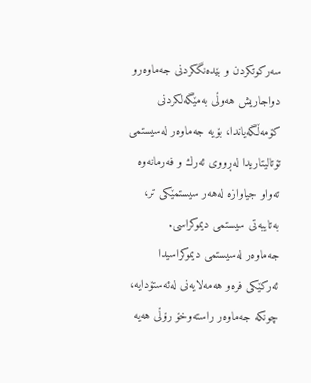سه‌ركوتكردن و بێده‌نگكردنی جه‌ماوه‌رو دواجاریش هه‌وڵی به‌مێگه‌لكردنی كۆمه‌ڵگه‌یاندا، بۆیه‌ جه‌ماوه‌ر له‌سیستمی تۆتالیتاریدا له‌ڕووی ئه‌رك و فه‌رمانه‌وه‌ ته‌واو جیاوازه‌ له‌هه‌ر سیستمێكی تر، به‌تایبه‌تی سیستمی دیموكراسی.
جه‌ماوه‌ر له‌سیستمی دیموكراسیدا ئه‌ركێكی فره‌و هه‌مه‌لایه‌نی له‌ئه‌ستۆدایه‌، چونكه‌ جه‌ماوه‌ر راسته‌وخۆ رۆڵی هه‌یه‌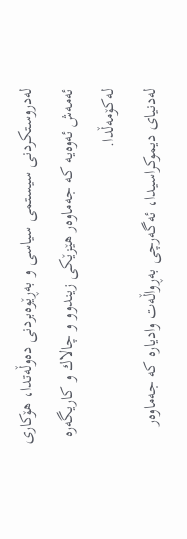له‌دروستكردنی سیستمی سیاسی و به‌ڕێوه‌بردنی ده‌وڵه‌تدا، هۆكاری ئه‌مه‌ش ئه‌وه‌یه‌ كه‌ جه‌ماوه‌ر هێزێكی زیندوو و چالاك و كاریگه‌ره‌ له‌كۆمه‌ڵدا.
له‌دنیای دیموكراسیدا، ئه‌گه‌رچی به‌ڕواڵه‌ت وادیاره‌ كه‌ جه‌ماوه‌ر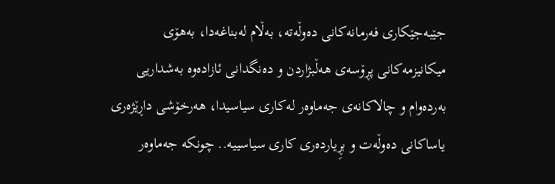جێبه‌جێكاری فه‌رمانه‌كانی ده‌وڵه‌ته‌، به‌ڵام له‌بناغه‌دا، به‌هۆی میكانیزمه‌كانی پڕۆسه‌ی هه‌ڵبژاردن و ده‌نگدانی ئازاده‌وه‌ به‌شداریی به‌رده‌وام و چالاكانه‌ی جه‌ماوه‌ر له‌كاری سیاسیدا، هه‌رخۆشی داڕێژه‌ری یاساكانی ده‌وڵه‌ت و بڕِیارده‌ری كاری سیاسییه‌.. چونكه‌ جه‌ماوه‌ر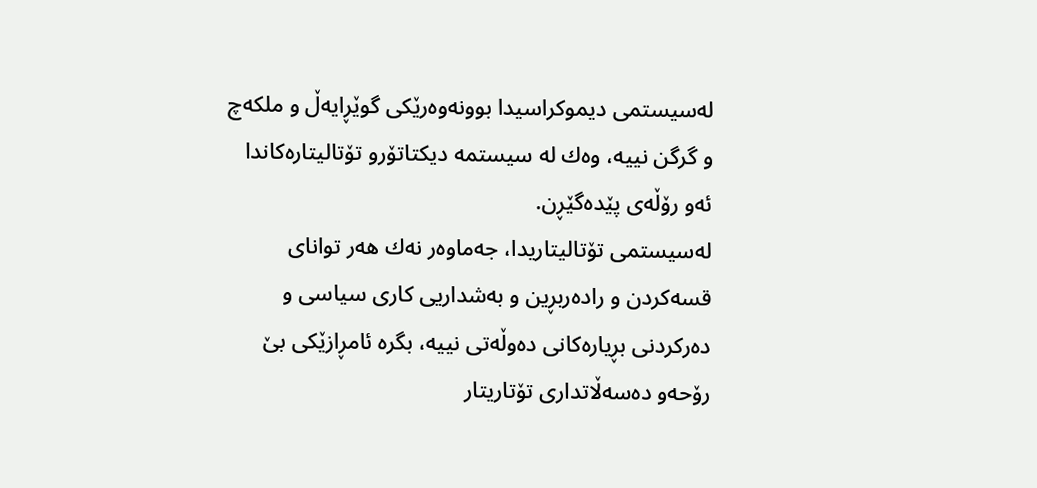له‌سیستمی دیموكراسیدا بوونه‌وه‌رێكی گوێڕایه‌ڵ و ملكه‌چ و گرگن نییه‌، وه‌ك له‌ سیستمه‌ دیكتاتۆرو تۆتالیتاره‌كاندا ئه‌و رۆڵه‌ی پێده‌گێڕن.
له‌سیستمی تۆتالیتاریدا، جه‌ماوه‌ر نه‌ك هه‌ر توانای قسه‌كردن و راده‌ربڕین و به‌شداریی كاری سیاسی و ده‌ركردنی بڕیاره‌كانی ده‌وڵه‌تی نییه‌، بگره‌ ئامڕازێكی بێ رۆحه‌و ده‌سه‌ڵاتداری تۆتاریتار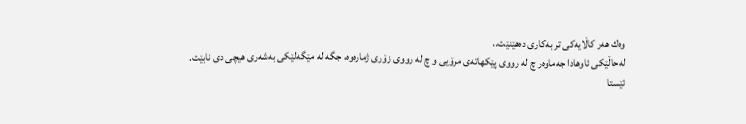وه‌ك هه‌ر كاڵایه‌كی تر به‌كاری ده‌هێنێت..
له‌حاڵێكی ئاوهادا جه‌ماوه‌ر چ له‌ رووی پێكهاته‌ی مرۆیی و چ له‌ رووی زۆری ژماره‌وه‌، جگه‌ له‌ مێگه‌لێكی به‌شه‌ری هیچی دی نابێت.
ئێستا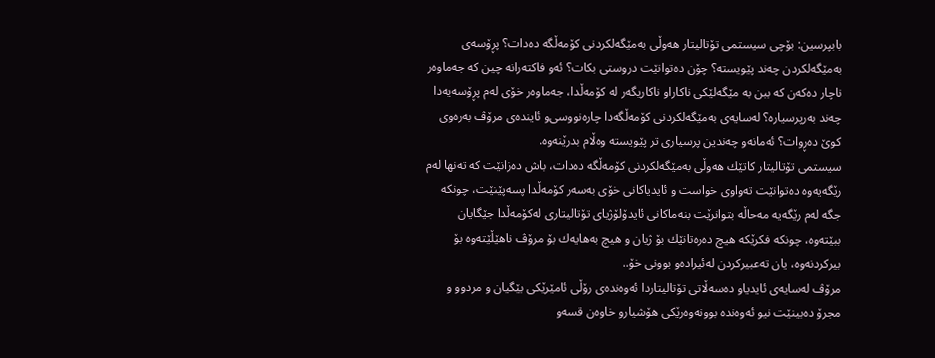بابپرسین: بۆچی سیستمی تۆتالیتار هه‌وڵی به‌مێگه‌لكردنی كۆمه‌ڵگه‌ ده‌دات؟ پڕۆسه‌ی به‌مێگه‌لكردن چه‌ند پێویسته‌؟ چۆن ده‌توانێت دروستی بكات؟ ئه‌و فاكته‌رانه‌ چین كه‌ جه‌ماوه‌ر ناچار ده‌كه‌ن كه‌ ببن به‌ مێگه‌لێكی ناكاراو ناكاریگه‌ر له‌ كۆمه‌ڵدا، جه‌ماوه‌ر خۆی له‌م پڕۆسه‌یه‌دا چه‌ند به‌رپرسیاره‌؟ له‌سایه‌ی به‌مێگه‌لكردنی كۆمه‌ڵگه‌دا چاره‌نووسی‌و ئاینده‌ی مرۆڤ به‌ره‌وی كوێ ده‌ڕوات؟ ئه‌مانه‌و چه‌ندین پرسیاری تر پێویسته‌ وه‌ڵام بدرێنه‌وه‌.
سیستمی تۆتالیتار كاتێك هه‌وڵی به‌مێگه‌لكردنی كۆمه‌ڵگه‌ ده‌دات، باش ده‌زانێت كه‌ ته‌نها له‌م رێگه‌یه‌وه‌ ده‌توانێت ته‌واوی خواست و ئایدیاكانی خۆی به‌سه‌ر كۆمه‌ڵدا پسه‌پێنێت، چونكه‌ جگه‌ له‌م رێگه‌یه‌ مه‌حاڵه‌ بتوانرێت بنه‌ماكانی ئایدۆلۆژیای تۆتالیتاری له‌كۆمه‌ڵدا جێگایان ببێته‌وه‌، چونكه‌ فكرێكه‌ هیچ ده‌ره‌تانێك بۆ ژیان و هیچ به‌هایه‌ك بۆ مرۆڤ ناهێڵێته‌وه‌ بۆ بیركردنه‌وه‌، یان ته‌عبیركردن له‌ئیراده‌و بوونی خۆ..
مرۆڤ له‌سایه‌ی ئایدیاو ده‌سه‌ڵاتی تۆتالیتاردا ئه‌وه‌نده‌ی رۆڵی ئامێرێكی بێگیان و مردوو و مجرۆ ده‌بینێت نیو ئه‌وه‌نده‌ بوونه‌وه‌رێكی هۆشیارو خاوه‌ن قسه‌و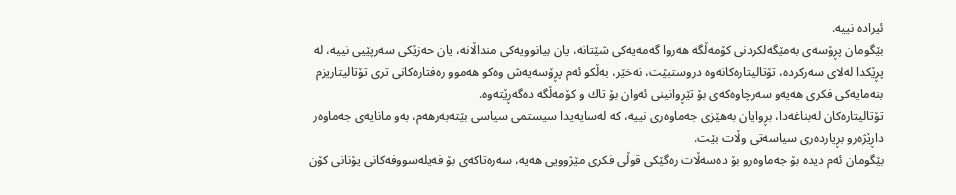ئیراده‌ نییه‌.
بێگومان پڕۆسه‌ی به‌مێگه‌لكردنی كۆمه‌ڵگه‌ هه‌روا گه‌مه‌یه‌كی شێتانه‌، یان بیانوویه‌كی منداڵانه‌، یان حه‌زێكی سه‌رپێیی نییه‌، له‌ پڕێكدا له‌لای سه‌ركرده‌، تۆتالیتاره‌كانه‌وه‌ دروستبێت، نه‌خێر، به‌ڵكو ئه‌م پڕۆسه‌یه‌ش وه‌كو هه‌موو ره‌فتاره‌كانی تری تۆتالیتاریزم بنه‌مایه‌كی فكری هه‌یه‌و سه‌رچاوه‌كه‌ی بۆ تێڕوانینی ئه‌وان بۆ تاك و كۆمه‌ڵگه‌ ده‌گه‌ڕێته‌وه‌.
تۆتالیتاره‌كان له‌بناغه‌دا، بڕوایان به‌هێزی جه‌ماوه‌ری نییه‌، كه‌ له‌سایه‌یدا سیستمی سیاسی بێته‌به‌رهه‌م، به‌و مانایه‌ی جه‌ماوه‌ر داڕێژه‌رو بڕیارده‌ری سیاسه‌تی وڵات بێت.
بێگومان ئه‌م دیده‌ بۆ جه‌ماوه‌رو بۆ ده‌سه‌ڵات ره‌گێكی قوڵی فكری مێژوویی هه‌یه‌، سه‌ره‌تاكه‌ی بۆ فه‌یله‌سووفه‌كانی یۆنانی كۆن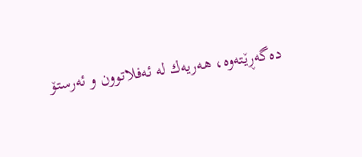ده‌گه‌ڕێته‌وه‌، هه‌ریه‌ك له‌ ئه‌فلاتوون و ئه‌رستۆ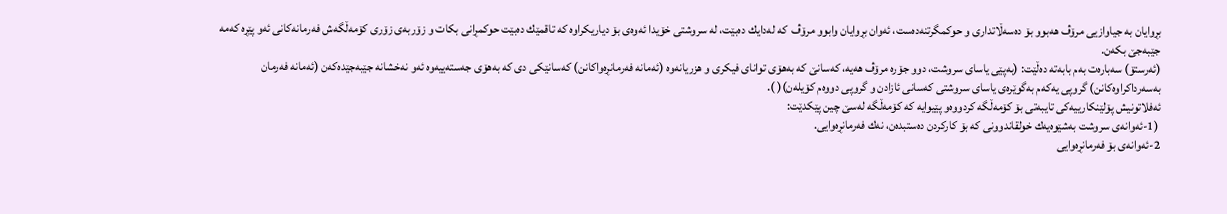بڕوایان به‌ جیاوازیی مرۆڤ هه‌بوو بۆ ده‌سه‌ڵاتداری و حوكمگرتنه‌ده‌ست، ئه‌وان بڕوایان وابوو مرۆڤ  كه‌ له‌دایك ده‌بێت، له‌ سروشتی خۆیدا ئه‌وه‌ی بۆ دیاریكراوه‌ كه‌ تاقمێك ده‌بێت حوكمڕانی بكات و زۆربه‌ی زۆری كۆمه‌ڵگه‌ش فه‌رمانه‌كانی ئه‌و پێڕه‌ كه‌مه‌ جێبه‌جێ بكه‌ن.
(ئه‌رستۆ) سه‌باره‌ت به‌م بابه‌ته‌ ده‌ڵێت: (به‌پێی یاسای سروشت، دوو جۆره‌ مرۆڤ هه‌یه‌، كه‌سانێ كه‌ به‌هۆی توانای فیكری و هزریانه‌وه‌ (ئه‌مانه‌ فه‌رمانڕه‌واكانن) كه‌سانێكی دی كه‌ به‌هۆی جه‌سته‌ییه‌وه‌ ئه‌و نه‌خشانه‌ جێبه‌جێده‌كه‌ن (ئه‌مانه‌ فه‌رمان به‌سه‌رداكراوه‌كانن) گروپی یه‌كه‌م به‌گوێره‌ی یاسای سروشتی كه‌سانی ئازادن و گروپی دووه‌م كۆیله‌ن)( ).
ئه‌فلاتونیش پۆلێنكارییه‌كی تایبه‌تی بۆ كۆمه‌ڵگه‌ كردووه‌و پێیوایه‌ كه‌ كۆمه‌ڵگه‌ له‌سێ چین پێكدێت:
 (1-ئه‌وانه‌ی سروشت به‌شێوه‌یه‌ك خولقاندوونی كه‌ بۆ كاركردن ده‌ستبده‌ن، نه‌ك فه‌رمانڕه‌وایی.
2-ئه‌وانه‌ی بۆ فه‌رمانڕه‌وایی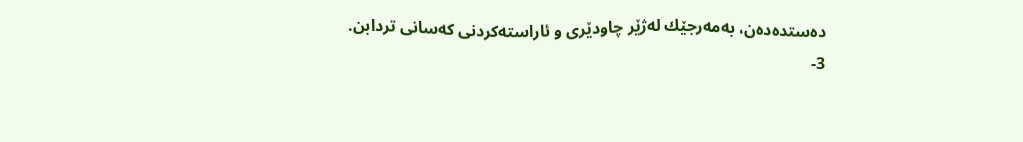ده‌ستده‌ده‌ن، به‌مه‌رجێك له‌ژێر چاودێری و ئاراسته‌كردنی كه‌سانی تردابن.
3-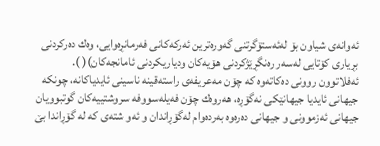ئه‌وانه‌ی شیاون بۆ له‌ئه‌ستۆگرتنی گه‌وره‌ترین ئه‌ركه‌كانی فه‌رمانڕه‌وایی، وه‌ك ده‌ركردنی بڕیاری كۆتایی له‌سه‌ر ره‌نگڕێژكردنی هۆیه‌كان ودیاریكردنی ئامانجه‌كان)( ).
ئه‌فلاتوون روونی ده‌كاته‌وه‌ كه‌ چۆن مه‌عریفه‌ی راسته‌قینه‌ ناسینی ئایدیاكانه‌، چونكه‌ جیهانی ئایدیا جیهانێكی نه‌گۆڕه‌، هه‌روه‌ك چۆن فه‌یله‌سووفه‌ سروشتییه‌كان گوتبوویان جیهانی ئه‌زموونی و جیهانی ده‌ره‌وه‌ به‌رده‌وام له‌گۆڕاندان و ئه‌و شته‌ی كه‌ له‌ گۆڕاندا بێ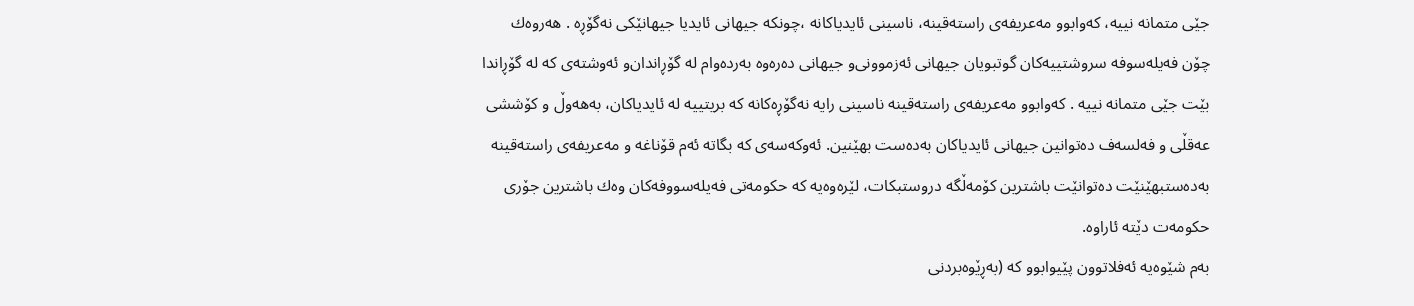جێی متمانه‌ نییه‌، كه‌وابوو مه‌عریفه‌ی راسته‌قینه‌، ناسینی ئایدیاكانه‌ ،چونكه‌ جیهانی ئایدیا جیهانێكی نه‌گۆڕه‌ . هه‌روه‌ك چۆن فه‌یله‌سوفه‌ سروشتییه‌كان گوتبویان جیهانی ئه‌زموونی‌و جیهانی ده‌ره‌وه‌ به‌رده‌وام له‌ گۆڕاندان‌و ئه‌وشته‌ی كه‌ له‌ گۆڕاندا بێت جێی متمانه‌ نییه‌ . كه‌وابوو مه‌عریفه‌ی راسته‌قینه‌ ناسینی رایه‌ نه‌گۆڕه‌كانه‌ كه‌ بریتییه‌ له‌ ئایدیاكان، به‌هه‌وڵ و كۆششی عه‌قڵی و فه‌لسه‌ف ده‌توانین جیهانی ئایدیاكان به‌ده‌ست بهێنین. ئه‌وكه‌سه‌ی كه‌ بگاته‌ ئه‌م قۆناغه‌ و مه‌عریفه‌ی راسته‌قینه‌ به‌ده‌ستبهێنێت ده‌توانێت باشترین كۆمه‌ڵگه‌ دروستبكات، لێره‌وه‌یه‌ كه‌ حكومه‌تی فه‌یله‌سووفه‌كان وه‌ك باشترین جۆری حكومه‌ت دێته‌ ئاراوه‌.
به‌م شێوه‌یه‌ ئه‌فلاتوون پێیوابوو كه‌ (به‌ڕێوه‌بردنی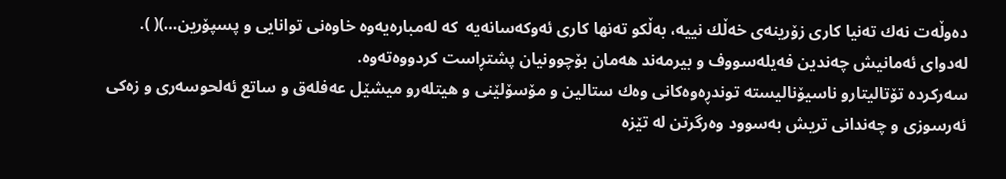ده‌وڵه‌ت نه‌ك ته‌نیا كاری زۆرینه‌ی خه‌ڵك نییه‌، به‌ڵكو ته‌نها كاری ئه‌وكه‌سانه‌یه‌  كه‌ له‌مباره‌یه‌وه‌ خاوه‌نی توانایی و پسپۆرین…)( ).
له‌دوای ئه‌مانیش چه‌ندین فه‌یله‌سووف و بیرمه‌ند هه‌مان بۆچوونیان پشتڕاست كردووه‌ته‌وه‌.
سه‌ركرده‌ تۆتالیتارو ناسیۆنالیسته‌ توندڕه‌وه‌كانی وه‌ك ستالین و مۆسۆلێنی و هیتله‌رو میشێل عه‌فله‌ق و ساتع ئه‌لحوسه‌ری و زه‌كی ئه‌رسوزی و چه‌ندانی تریش به‌سوود وه‌رگرتن له‌ تێزه‌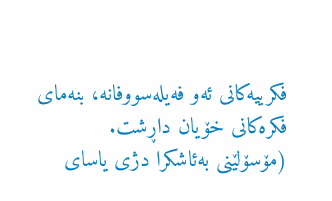فكرییه‌كانی ئه‌و فه‌یله‌سووفانه‌، بنه‌مای فكره‌كانی خۆیان داڕشت.
(مۆسۆلێنی به‌ئاشكرا دژی یاسای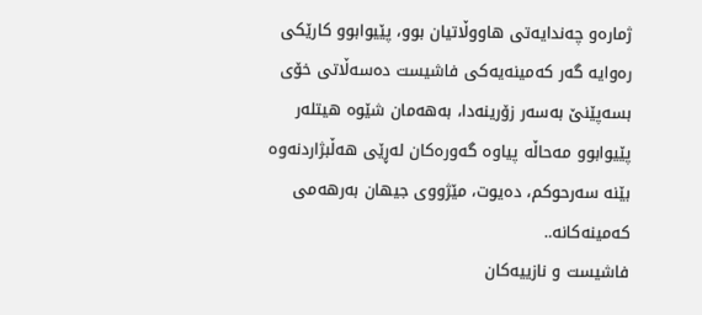ژماره‌و چه‌ندایه‌تی هاووڵاتیان بوو، پێیوابوو كارێكی ره‌وایه‌ گه‌ر كه‌مینه‌یه‌كی فاشیست ده‌سه‌ڵاتی خۆی بسه‌پێنێ به‌سه‌ر زۆرینه‌دا، به‌هه‌مان شێوه‌ هیتله‌ر پێیوابوو مه‌حاڵه‌ پیاوه‌ گه‌وره‌كان له‌ڕێی هه‌ڵبژاردنه‌وه‌ بێنه‌ سه‌رحوكم، ده‌یوت، مێژووی جیهان به‌رهه‌می كه‌مینه‌كانه‌..
فاشیست و نازییه‌كان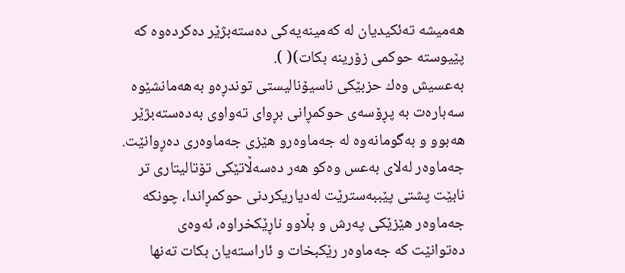هه‌میشه‌ ته‌ئكیدیان له‌ كه‌مینه‌یه‌كی ده‌سته‌بژێر ده‌كرده‌وه‌ كه‌ پێیوسته‌ حوكمی زۆرینه‌ بكات)( ).
به‌عسیش وه‌ك حزبێكی ناسیۆنالیستی توندڕه‌و به‌هه‌مانشێوه‌ سه‌باره‌ت به‌ پڕۆسه‌ی حوكمڕانی بڕوای ته‌واوی به‌ده‌سته‌بژێر هه‌بوو و به‌گومانه‌وه‌ له‌ جه‌ماوه‌رو هێزی جه‌ماوه‌ری ده‌ڕوانێت. جه‌ماوه‌ر له‌لای به‌عس وه‌كو هه‌ر ده‌سه‌ڵاتێكی تۆتالیتاری تر نابێت پشتی پێببه‌سترێت له‌دیاریكردنی حوكمڕاندا، چونكه‌ جه‌ماوه‌ر هێزێكی په‌رش و بڵاوو ناڕێكخراوه‌، ئه‌وه‌ی ده‌توانێت كه‌ جه‌ماوه‌ر رێكبخات و ئاراسته‌یان بكات ته‌نها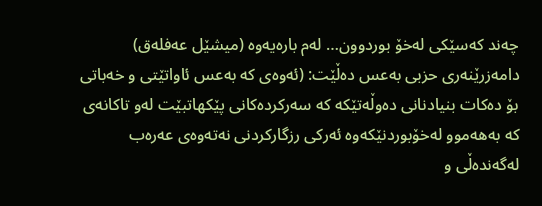چه‌ند كه‌سێكی له‌خۆ بوردوون… له‌م باره‌یه‌وه‌ (میشێل عه‌فله‌ق) دامه‌زرێنه‌ری حزبی به‌عس ده‌ڵێت: (ئه‌وه‌ی كه‌ به‌عس ئاواتێتی و خه‌باتی بۆ ده‌كات بنیادنانی ده‌وڵه‌تێكه‌ كه‌ سه‌ركرده‌كانی پێكهاتبێت له‌و تاكانه‌ی كه‌ به‌هه‌موو له‌خۆبوردنێكه‌وه‌ ئه‌ركی رزگاركردنی نه‌ته‌وه‌ی عه‌ره‌ب له‌گه‌نده‌ڵی و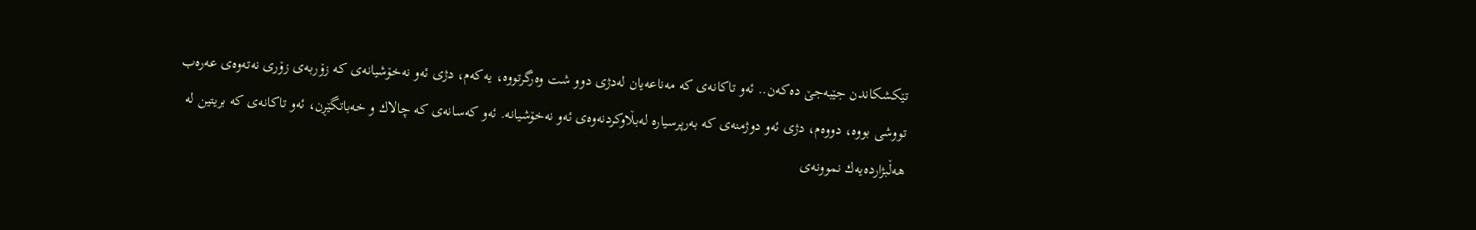تێكشكاندن جێبه‌جێ ده‌كه‌ن.. ئه‌و تاكانه‌ی كه‌ مه‌ناعه‌یان له‌دژی دوو شت وه‌رگرتووه‌، یه‌كه‌م، دژی ئه‌و نه‌خۆشیانه‌ی كه‌ زۆربه‌ی زۆری نه‌ته‌وه‌ی عه‌ره‌ب تووشی بووه‌، دووه‌م، دژی ئه‌و دوژمنه‌ی كه‌ به‌رپرسیاره‌ له‌بڵاوكردنه‌وه‌ی ئه‌و نه‌خۆشیانه‌. ئه‌و كه‌سانه‌ی كه‌ چالاك و خه‌باتگێڕن، ئه‌و تاكانه‌ی كه‌ بریتین له‌ هه‌ڵبژارده‌یه‌ك نموونه‌ی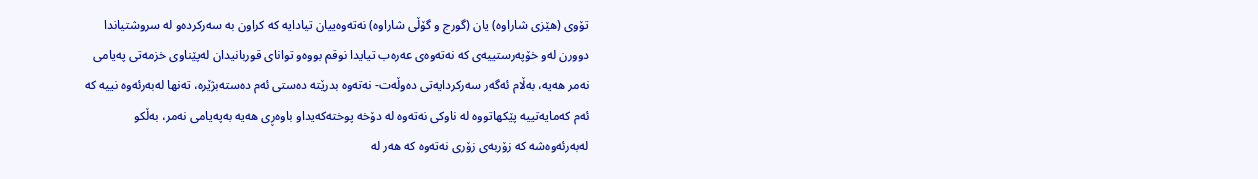تۆوی (هێزی شاراوه‌) یان (گورج و گۆڵی شاراوه‌) نه‌ته‌وه‌ییان تیادایه‌ كه‌ كراون به‌ سه‌ركرده‌و له‌ سروشتیاندا دوورن له‌و خۆپه‌رستییه‌ی كه‌ نه‌ته‌وه‌ی عه‌ره‌ب تیایدا نوقم بووه‌و توانای قوربانیدان له‌پێناوی خزمه‌تی په‌یامی نه‌مر هه‌یه‌، به‌ڵام ئه‌گه‌ر سه‌ركردایه‌تی ده‌وڵه‌ت- نه‌ته‌وه‌ بدرێته‌ ده‌ستی ئه‌م ده‌سته‌بژێره‌، ته‌نها له‌به‌رئه‌وه‌ نییه‌ كه‌ ئه‌م كه‌مایه‌تییه‌ پێكهاتووه‌ له‌ ناوكی نه‌ته‌وه‌ له‌ دۆخه‌ پوخته‌كه‌یداو باوه‌ڕی هه‌یه‌ به‌په‌یامی نه‌مر، به‌ڵكو له‌به‌رئه‌وه‌شه‌ كه‌ زۆربه‌ی زۆری نه‌ته‌وه‌ كه‌ هه‌ر له‌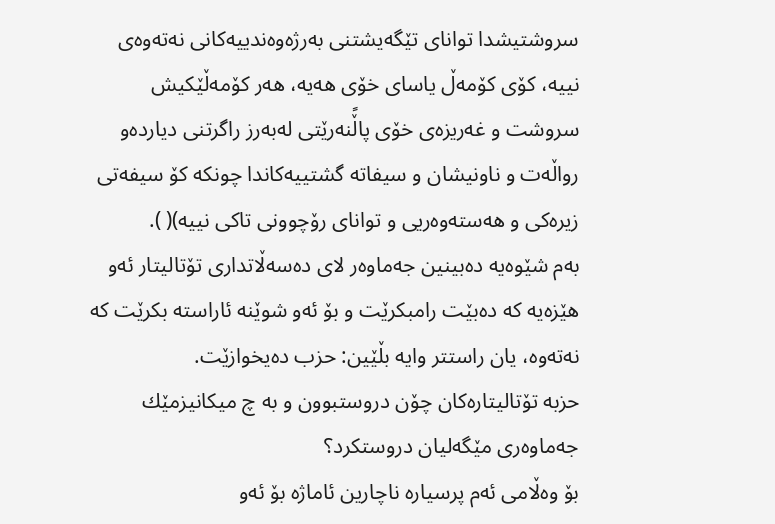سروشتیشدا توانای تێگه‌یشتنی به‌رژه‌وه‌ندییه‌كانی نه‌ته‌وه‌ی نییه‌، كۆی كۆمه‌ڵ یاسای خۆی هه‌یه‌، هه‌ر كۆمه‌ڵێكیش سروشت و غه‌ریزه‌ی خۆی پاڵًنه‌رێتی له‌به‌رز راگرتنی دیارده‌و رواڵه‌ت و ناونیشان و سیفاته‌ گشتییه‌كاندا چونكه‌ كۆ سیفه‌تی زیره‌كی و هه‌سته‌وه‌ریی و توانای رۆچوونی تاكی نییه‌)( ).
به‌م شێوه‌یه‌ ده‌بینین جه‌ماوه‌ر لای ده‌سه‌ڵاتداری تۆتالیتار ئه‌و هێزه‌یه‌ كه‌ ده‌بێت رامبكرێت و بۆ ئه‌و شوێنه‌ ئاراسته‌ بكرێت كه‌ نه‌ته‌وه‌، یان راستتر وایه‌ بڵێین: حزب ده‌یخوازێت.
حزبه‌ تۆتالیتاره‌كان چۆن دروستبوون و به‌ چ میكانیزمێك جه‌ماوه‌ری مێگه‌لیان دروستكرد؟
بۆ وه‌ڵامی ئه‌م پرسیاره‌ ناچارین ئاماژه‌ بۆ ئه‌و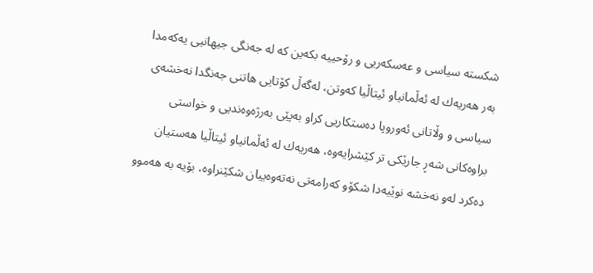شكسته‌ سیاسی و عه‌سكه‌ریی و رۆحییه‌ بكه‌ین كه‌ له‌ جه‌نگی جیهانیی یه‌كه‌مدا به‌ر هه‌ریه‌ك له‌ ئه‌ڵمانیاو ئیتاڵیا كه‌وتن، له‌گه‌ڵ كۆتایی هاتنی جه‌نگدا نه‌خشه‌ی سیاسی و وڵاتانی ئه‌وروپا ده‌ستكاریی كراو به‌پێی به‌رژه‌وه‌ندیی و خواستی براوه‌كانی شه‌ڕ جارێكی تر كێشرایه‌وه‌، هه‌ریه‌ك له‌ ئه‌ڵمانیاو ئیتاڵیا هه‌ستیان ده‌كرد له‌و نه‌خشه‌ نوێیه‌دا شكۆو كه‌رامه‌تی نه‌ته‌وه‌ییان شكێنراوه‌، بۆیه‌ به‌ هه‌موو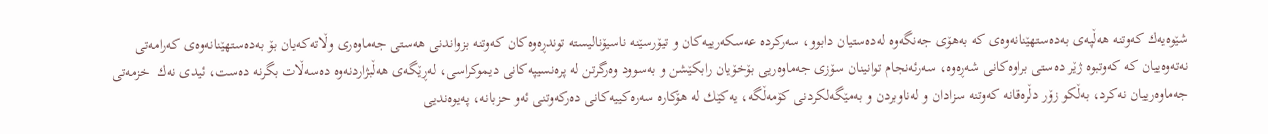شێوه‌یه‌ك كه‌وتنه‌ هه‌ڵپه‌ی به‌ده‌ستهێنانه‌وه‌ی كه‌ به‌هۆی جه‌نگه‌وه‌ له‌ده‌ستیان دابوو، سه‌ركرده‌ عه‌سكه‌رییه‌كان و تیۆرسێنه‌ ناسیۆنالیسته‌ توندڕه‌وه‌كان كه‌وتنه‌ بزواندنی هه‌ستی جه‌ماوه‌ری وڵاته‌كه‌یان بۆ به‌ده‌ستهێنانه‌وه‌ی كه‌رامه‌تی نه‌ته‌وه‌ییان كه‌ كه‌وتبوه‌ ژێر ده‌ستی براوه‌كانی شه‌ڕه‌وه‌، سه‌رئه‌نجام توانینان سۆزی جه‌ماوه‌ریی بۆخۆیان رابكێشن و به‌سوود وه‌رگرتن له‌ پره‌نسیپه‌كانی دیموكراسی، له‌ڕێگه‌ی هه‌ڵبژاردنه‌وه‌ ده‌سه‌ڵات بگرنه‌ ده‌ست، ئیدی نه‌ك  خزمه‌تی جه‌ماوه‌رییان نه‌كرد، به‌ڵكو زۆر دڵره‌قانه‌ كه‌وتنه‌ سزادان و له‌ناوبردن و به‌مێگه‌لكردنی كۆمه‌ڵگه‌، یه‌كێك له‌ هۆكاره‌ سه‌ره‌كییه‌كانی ده‌ركه‌وتنی ئه‌و حزبانه‌، په‌یوه‌ندیی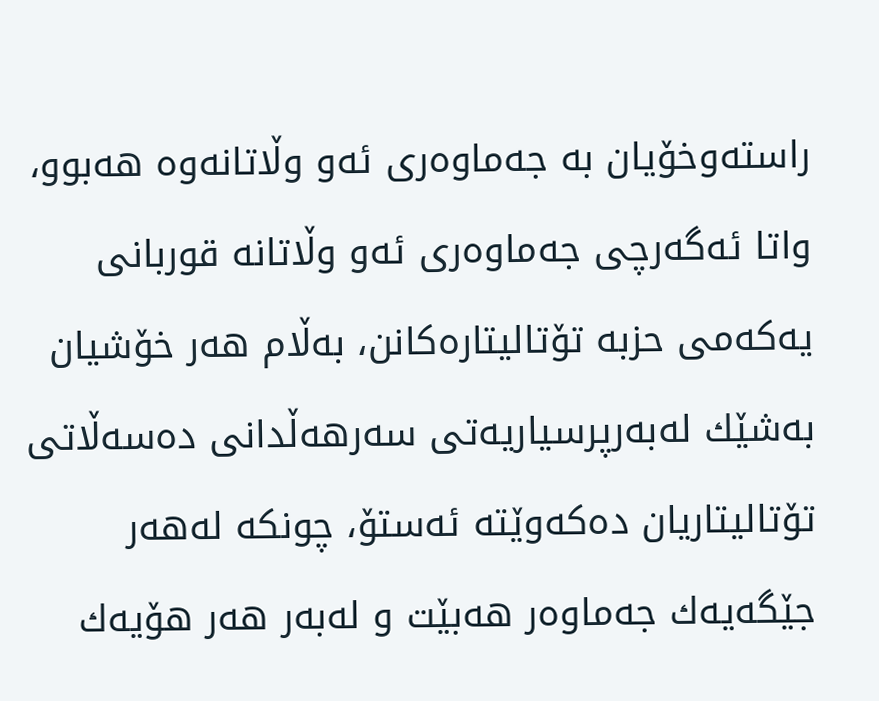راسته‌وخۆیان به‌ جه‌ماوه‌ری ئه‌و وڵاتانه‌وه‌ هه‌بوو، واتا ئه‌گه‌رچی جه‌ماوه‌ری ئه‌و وڵاتانه‌ قوربانی یه‌كه‌می حزبه‌ تۆتالیتاره‌كانن، به‌ڵام هه‌ر خۆشیان به‌شێك له‌به‌رپرسیاریه‌تی سه‌رهه‌ڵدانی ده‌سه‌ڵاتی تۆتالیتاریان ده‌كه‌وێته‌ ئه‌ستۆ، چونكه‌ له‌هه‌ر جێگه‌یه‌ك جه‌ماوه‌ر هه‌بێت و له‌به‌ر هه‌ر هۆیه‌ك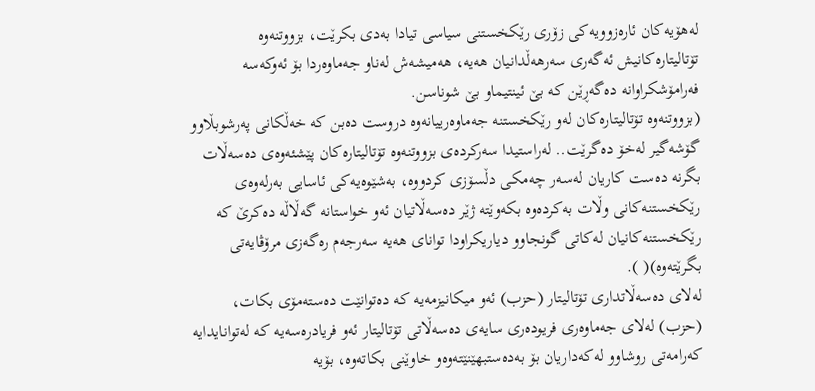له‌هۆیه‌كان ئاره‌زوویه‌كی زۆری رێكخستنی سیاسی تیادا به‌دی بكرێت، بزووتنه‌وه‌ تۆتالیتاره‌كانیش ئه‌گه‌ری سه‌رهه‌ڵدانیان هه‌یه‌، هه‌میشه‌ش له‌ناو جه‌ماوه‌ردا بۆ ئه‌وكه‌سه‌ فه‌رامۆشكراوانه‌ ده‌گه‌ڕێن كه‌ بێ ئینتیماو بێ شوناسن.
(بزووتنه‌وه‌ تۆتالیتاره‌كان له‌و رێكخستنه‌ جه‌ماوه‌رییانه‌وه‌ دروست ده‌بن كه‌ خه‌ڵكانی په‌رشوبڵاوو گۆشه‌گیر له‌خۆ ده‌گرێت.. له‌راستیدا سه‌ركرده‌ی بزووتنه‌وه‌ تۆتالیتاره‌كان پێشئه‌وه‌ی ده‌سه‌ڵات بگرنه‌ ده‌ست كاریان له‌سه‌ر چه‌مكی دڵسۆزی كردووه‌، به‌شێوه‌یه‌كی ئاسایی به‌رله‌وه‌ی رێكخستنه‌كانی وڵات به‌كرده‌وه‌ بكه‌وێته‌ ژێر ده‌سه‌ڵاتیان ئه‌و خواستانه‌ گه‌ڵاڵه‌ ده‌كرێ كه‌ رێكخستنه‌كانیان له‌كاتی گونجاوو دیاریكراودا توانای هه‌یه‌ سه‌رجه‌م ره‌گه‌زی مرۆڤایه‌تی بگرێته‌وه‌)( ).
له‌لای ده‌سه‌ڵاتداری تۆتالیتار (حزب) ئه‌و میكانیزمه‌یه‌ كه‌ ده‌توانێت ده‌سته‌مۆی بكات، (حزب) له‌لای جه‌ماوه‌ری فریوده‌ری سایه‌ی ده‌سه‌ڵاتی تۆتالیتار ئه‌و فریادره‌سه‌یه‌ كه‌ له‌توانایدایه‌ كه‌رامه‌تی روشاوو له‌كه‌داریان بۆ به‌ده‌ستبهێنێته‌وه‌و خاوێنی بكاته‌وه‌، بۆیه‌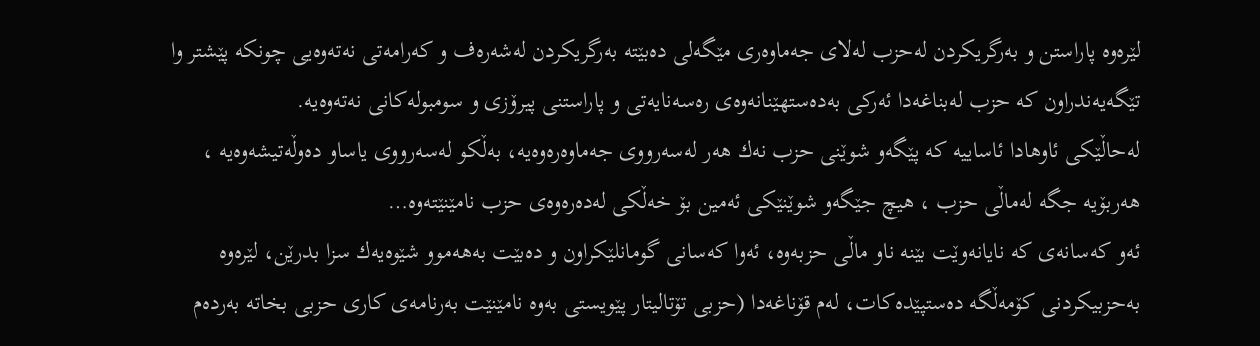لێره‌وه‌ پاراستن و به‌رگریكردن له‌حزب له‌لای جه‌ماوه‌ری مێگه‌لی ده‌بێته‌ به‌رگریكردن له‌شه‌ره‌ف و كه‌رامه‌تی نه‌ته‌وه‌یی چونكه‌ پێشتر وا تێگه‌یه‌ندراون كه‌ حزب له‌بناغه‌دا ئه‌ركی به‌ده‌ستهێنانه‌وه‌ی ره‌سه‌نایه‌تی و پاراستنی پیرۆزی و سومبوله‌كانی نه‌ته‌وه‌یه‌.
له‌حاڵێكی ئاوهادا ئاساییه‌ كه‌ پێگه‌و شوێنی حزب نه‌ك هه‌ر له‌سه‌رووی جه‌ماوه‌ره‌وه‌یه‌، به‌ڵكو له‌سه‌رووی یاساو ده‌وڵه‌تیشه‌وه‌یه‌ ، هه‌ربۆیه‌ جگه‌ له‌ماڵی حزب ، هیچ جێگه‌و شوێنێكی ئه‌مین بۆ خه‌ڵكی له‌ده‌ره‌وه‌ی حزب نامێنێته‌وه‌…
ئه‌و كه‌سانه‌ی كه‌ نایانه‌وێت بێنه‌ ناو ماڵی حزبه‌وه‌، ئه‌وا كه‌سانی گومانلێكراون و ده‌بێت به‌هه‌موو شێوه‌یه‌ك سزا بدرێن، لێره‌وه‌ به‌حزبیكردنی كۆمه‌ڵگه‌ ده‌ستپێده‌كات، له‌م قۆناغه‌دا (حزبی تۆتالیتار پێویستی به‌وه‌ نامێنێت به‌رنامه‌ی كاری حزبی بخاته‌ به‌رده‌م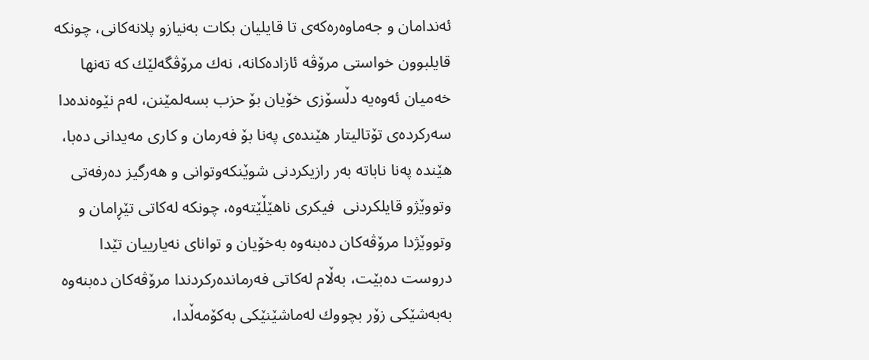ئه‌ندامان و جه‌ماوه‌ره‌كه‌ی تا قایلیان بكات به‌نیازو پلانه‌كانی، چونكه‌ قایلبوون خواستی مرۆڤه‌ ئازاده‌كانه‌، نه‌ك مرۆڤگه‌لێك كه‌ ته‌نها خه‌میان ئه‌وه‌یه‌ دڵسۆزی خۆیان بۆ حزب بسه‌لمێنن، له‌م نێوه‌نده‌دا سه‌ركرده‌ی تۆتالیتار هێنده‌ی په‌نا بۆ فه‌رمان و كاری مه‌یدانی ده‌با، هێنده‌ په‌نا ناباته‌ به‌ر رازیكردنی شوێنكه‌وتوانی ‌و هه‌رگیز ده‌رفه‌تی وتووێژو قایلكردنی  فیكری ناهێڵێته‌وه‌، چونكه‌ له‌كاتی تێڕامان و وتووێژدا مرۆڤه‌كان ده‌بنه‌وه‌ به‌خۆیان و توانای نه‌یارییان تێدا دروست ده‌بێت، به‌ڵام له‌كاتی فه‌رمانده‌ركردندا مرۆڤه‌كان ده‌بنه‌وه‌ به‌به‌شێكی زۆر بچووك له‌ماشێنێكی به‌كۆمه‌ڵدا،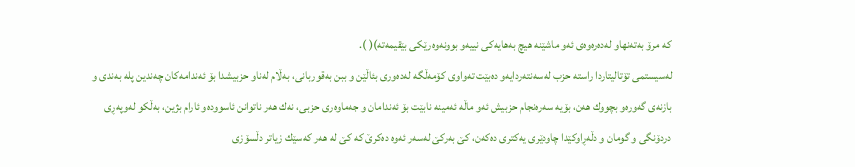كه‌ مرۆ به‌ته‌نهاو له‌ده‌ره‌وه‌ی ئه‌و ماشێنه‌ هیچ به‌هایه‌كی نییه‌و بوونه‌وه‌رێكی بێقیمه‌ته‌)( ).
له‌سیستمی تۆتالیتاردا راسته‌ حزب له‌سه‌نته‌ردایه‌و ده‌بێت ته‌واوی كۆمه‌ڵگه‌ له‌ده‌وری بئاڵێن و ببن به‌قوربانی، به‌ڵام له‌ناو حزبیشدا بۆ ئه‌ندامه‌كان چه‌ندین پله‌ به‌ندی و بازنه‌ی گه‌وره‌و بچووك هه‌ن، بۆیه‌ سه‌ره‌نجام حزبیش ئه‌و ماڵه‌ ئه‌مینه‌ نابێت بۆ ئه‌ندامان و جه‌ماوه‌ری حزبی، نه‌ك هه‌ر ناتوانن ئاسووده‌و ئارام بژین، به‌ڵكو له‌وپه‌ڕی دردۆنگی و گومان و دڵه‌ڕاوكێدا چاودێری یه‌كتری ده‌كه‌ن، كێ به‌ركێ له‌سه‌ر ئه‌وه‌ ده‌كرێ كه‌ كێ له‌ هه‌ر كه‌سێك زیاتر دڵسۆزی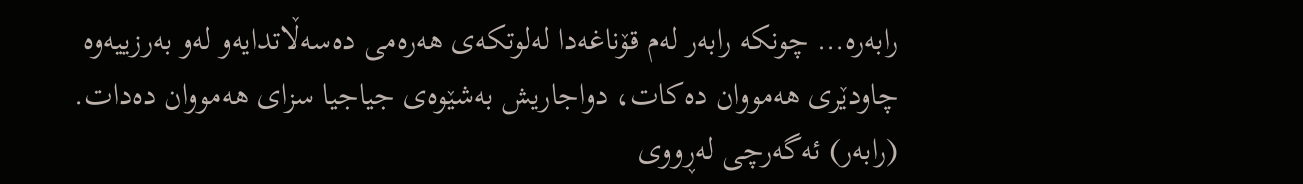رابه‌ره‌… چونكه‌ رابه‌ر له‌م قۆناغه‌دا له‌لوتكه‌ی هه‌ره‌می ده‌سه‌ڵاتدایه‌و له‌و به‌رزییه‌وه‌ چاودێری هه‌مووان ده‌كات، دواجاریش به‌شێوه‌ی جیاجیا سزای هه‌مووان ده‌دات.
(رابه‌ر) ئه‌گه‌رچی له‌ڕووی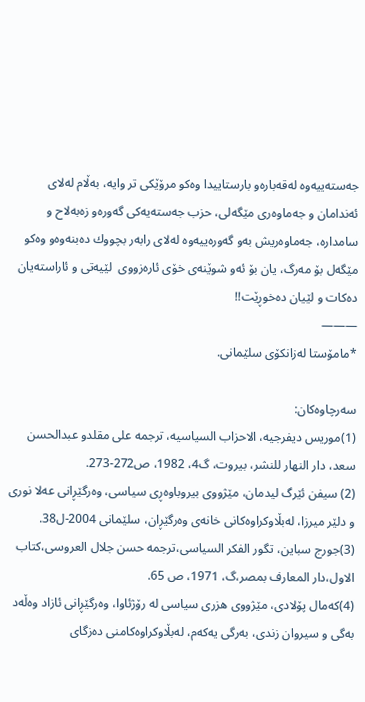جه‌سته‌ییه‌وه‌ له‌قه‌باره‌و بارستاییدا وه‌كو مرۆێكی تر وایه‌، به‌ڵام له‌لای ئه‌ندامان و جه‌ماوه‌ری مێگه‌لی، حزب جه‌سته‌یه‌كی گه‌وره‌و زه‌به‌لاح و سامداره‌، جه‌ماوه‌ریش به‌و گه‌وره‌ییه‌وه‌ له‌لای رابه‌ر بچووك ده‌بنه‌وه‌و وه‌كو مێگه‌ل بۆ مه‌رگ، یان بۆ ئه‌و شوێنه‌ی خۆی ئاره‌زووی  لێیه‌تی و ئاراسته‌یان ده‌كات و لێیان ده‌خوڕێت!!
———
*مامۆستا له‌زانكۆی سلێمانی.

سه‌رچاوه‌كان:
(1)موریس دیفرجیه‌، الاحزاب السیاسیه‌، ترجمه‌ علی مقلدو عبدالحسن سعد، دار النهار للنشر، بیروت، گ4، 1982، ص272-273.
(2) سیفن ئێرگ لیدمان، مێژووی بیروباوه‌ڕی سیاسی، وه‌رگێڕانی عه‌لا نوری و دلێر میرزا، له‌بڵاوكراوه‌كانی خانه‌ی وه‌رگێڕان، سلێمانی 2004-ل38.
(3)جورج سباین، تگور الفكر السیاسی،ترجمه‌ حسن جلال العروسی،كتاب الاول،دار المعارف بمصر،گ، 1971، ص 65.
(4)كه‌مال پۆلادی، مێژووی هزری سیاسی له‌ رۆژئاوا، وه‌رگێڕانی ئازاد وه‌ڵه‌د به‌گی و سیروان زندی، به‌رگی یه‌كه‌م، له‌بڵاوكراوه‌كامنی ده‌زگای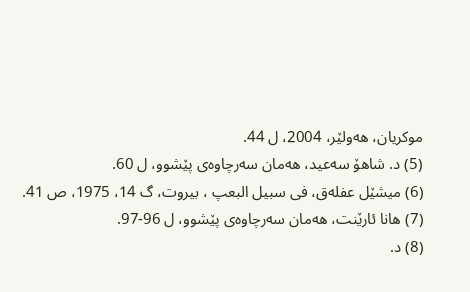موكریان، هه‌ولێر، 2004، ل 44.
(5) د. شاهۆ سه‌عید، هه‌مان سه‌رچاوه‌ی پێشوو، ل 60.
(6) میشێل عفله‌ق، فی سبیل البعپ ، بیروت، گ 14، 1975، ص 41.
(7) هانا ئارێنت، هه‌مان سه‌رچاوه‌ی پێشوو، ل 96-97.
(8) د.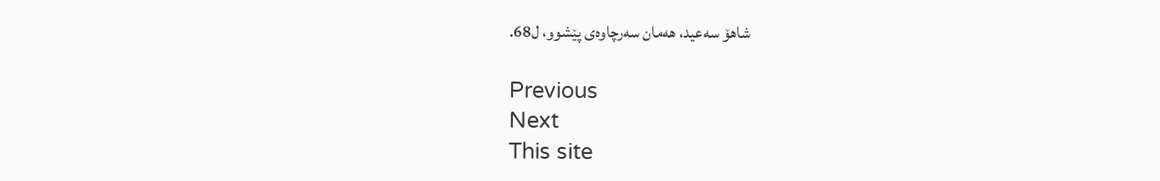شاهۆ سه‌عید، هه‌مان سه‌رچاوه‌ی پێشوو، ل68.

Previous
Next
This site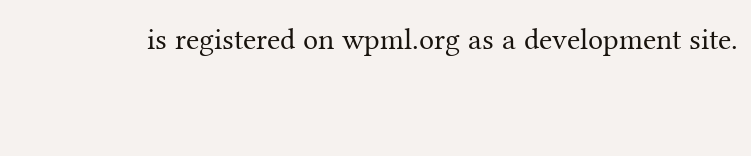is registered on wpml.org as a development site.